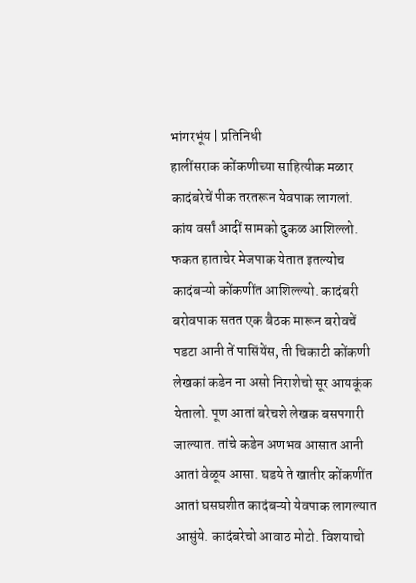भांगरभूंय | प्रतिनिधी
हालींसराक कोंकणीच्या साहित्यीक मळार कादंबरेचें पीक तरतरून येवपाक लागलां. कांय वर्सां आदीं सामको दुकळ आशिल्लो. फकत हाताचेर मेजपाक येतात इतल्योच कादंबऱ्यो कोंकणींत आशिल्ल्यो. कादंबरी बरोवपाक सतत एक बैठक मारून बरोवचें पडटा आनी तें पासिंयेंस, ती चिकाटी कोंकणी लेखकां कडेन ना असो निराशेचो सूर आयकूंक येतालो. पूण आतां बरेचशे लेखक बसपगारी जाल्यात. तांचे कडेन अणभव आसात आनी आतां वेळूय आसा. घडये ते खातीर कोंकणींत आतां घसघशीत कादंबऱ्यो येवपाक लागल्यात आसुंये. कादंबरेचो आवाठ मोटो. विशयाचो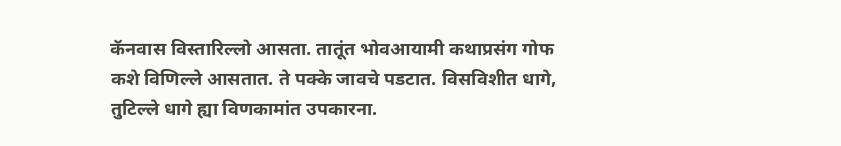कॅनवास विस्तारिल्लो आसता. तातूंत भोवआयामी कथाप्रसंग गोफ कशे विणिल्ले आसतात. ते पक्के जावचे पडटात. विसविशीत धागे, तुटिल्ले धागे ह्या विणकामांत उपकारना.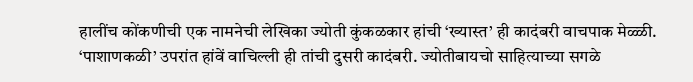हालींच कोंकणीची एक नामनेची लेखिका ज्योती कुंकळकार हांची ‘ख्यास्त’ ही कादंबरी वाचपाक मेळ्ळी. ‘पाशाणकळी’ उपरांत हांवें वाचिल्ली ही तांची दुसरी कादंबरी. ज्योतीबायचो साहित्याच्या सगळे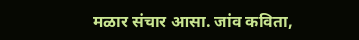मळार संचार आसा. जांव कविता,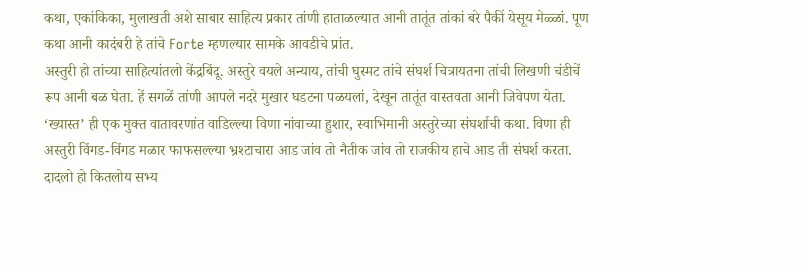कथा, एकांकिका, मुलाखती अशे साबार साहित्य प्रकार तांणी हाताळल्यात आनी तातूंत तांकां बरे पैकीं येसूय मेळ्ळां. पूण कथा आनी कादंबरी हे तांचे Forte म्हणल्यार सामके आवडीचे प्रांत.
अस्तुरी हो तांच्या साहित्यांतलो केंद्रबिंदू. अस्तुरे वयले अन्याय, तांची घुस्मट तांचे संघर्श चित्रायतना तांची लिखणी चंडीचें रूप आनी बळ घेता. हें सगळें तांणी आपले नदरे मुखार घडटना पळयलां, देखून तातूंत वास्तवता आनी जिवेपण येता.
‘ख्यास्त’ ही एक मुक्त वातावरणांत वाडिल्ल्या विणा नांवाच्या हुशार, स्वाभिमानी अस्तुरेच्या संघर्शाची कथा. विणा ही अस्तुरी विंगड-विंगड मळार फाफसल्ल्या भ्रश्टाचारा आड जांव तो नैतीक जांव तो राजकीय हाचे आड ती संघर्श करता.
दादलो हो कितलोय सभ्य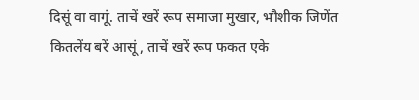दिसूं वा वागूं. ताचें खरें रूप समाजा मुखार, भौशीक जिणेंत कितलेंय बरें आसूं, ताचें खरें रूप फकत एके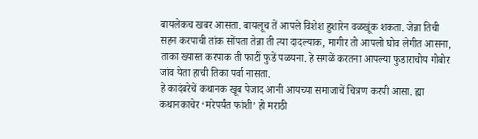बायलेकच खबर आसता. बायलूच तें आपले विशेश हुशारेन वळखूंक शकता. जेन्ना तिची सहन करपाची तांक सोंपता तेन्ना ती त्या दादल्याक, मागीर तो आपलो घोव लेगीत आसना, ताका ख्यास्त करपाक ती फाटीं फुडें पळयना. हे सगळें करतना आपल्या फुडाराचोय गोबोर जांव येता हाची तिका पर्वा नासता.
हे कादंबरेचें कथानक खूब पेजाद आनी आयच्या समाजाचें चित्रण करपी आसा. ह्या कथानकाचेर ‘मरेपर्यंत फांशी’ हो मराठी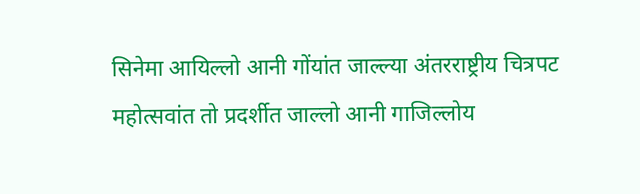सिनेमा आयिल्लो आनी गोंयांत जाल्ल्या अंतरराष्ट्रीय चित्रपट महोत्सवांत तो प्रदर्शीत जाल्लो आनी गाजिल्लोय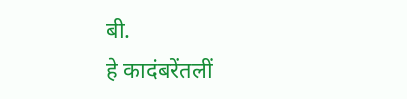बी.
हे कादंबरेंतलीं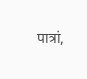पात्रां,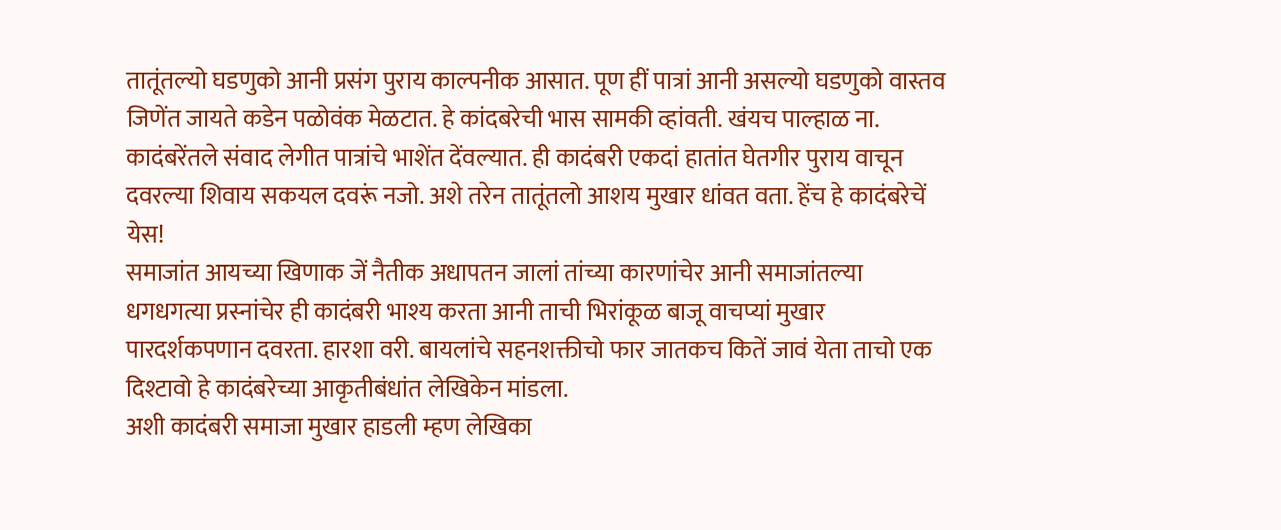तातूंतल्यो घडणुको आनी प्रसंग पुराय काल्पनीक आसात. पूण हीं पात्रां आनी असल्यो घडणुको वास्तव जिणेंत जायते कडेन पळोवंक मेळटात. हे कांदबरेची भास सामकी व्हांवती. खंयच पाल्हाळ ना. कादंबरेंतले संवाद लेगीत पात्रांचे भाशेंत देंवल्यात. ही कादंबरी एकदां हातांत घेतगीर पुराय वाचून दवरल्या शिवाय सकयल दवरूं नजो. अशे तरेन तातूंतलो आशय मुखार धांवत वता. हेंच हे कादंबरेचें येस!
समाजांत आयच्या खिणाक जें नैतीक अधापतन जालां तांच्या कारणांचेर आनी समाजांतल्या धगधगत्या प्रस्नांचेर ही कादंबरी भाश्य करता आनी ताची भिरांकूळ बाजू वाचप्यां मुखार पारदर्शकपणान दवरता. हारशा वरी. बायलांचे सहनशक्तीचो फार जातकच कितें जावं येता ताचो एक दिश्टावो हे कादंबरेच्या आकृतीबंधांत लेखिकेन मांडला.
अशी कादंबरी समाजा मुखार हाडली म्हण लेखिका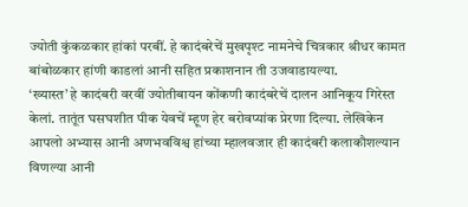ज्योती कुंकळकार हांकां परबीं. हे कादंबरेचें मुखपृश्ट नामनेचे चित्रकार श्रीधर कामत बांबोळकार हांणी काडलां आनी सहित प्रकाशनान ती उजवाडायल्या.
‘ख्यास्त’ हे कादंबरी वरवीं ज्योतीबायन कोंकणी कादंबरेचें दालन आनिकूय गिरेस्त केलां. तातूंत घसघशीत पीक येवचें म्हूण हेर बरोवप्यांक प्रेरणा दिल्या. लेखिकेन आपलो अभ्यास आनी अणभवविश्व हांच्या म्हालवजार ही कादंबरी कलाकौशल्यान विणल्या आनी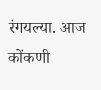रंगयल्या. आज कोंकणी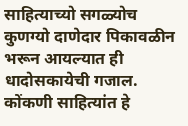साहित्याच्यो सगळ्योच कुणग्यो दाणेदार पिकावळीन भरून आयल्यात ही धादोसकायेची गजाल. कोंकणी साहित्यांत हे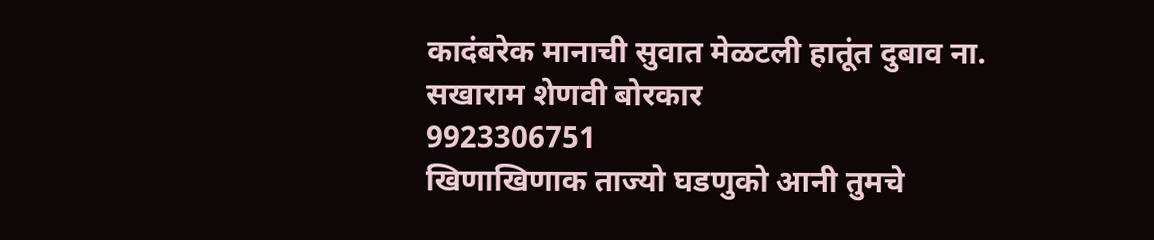कादंबरेक मानाची सुवात मेळटली हातूंत दुबाव ना.
सखाराम शेणवी बोरकार
9923306751
खिणाखिणाक ताज्यो घडणुको आनी तुमचे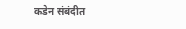कडेन संबंदीत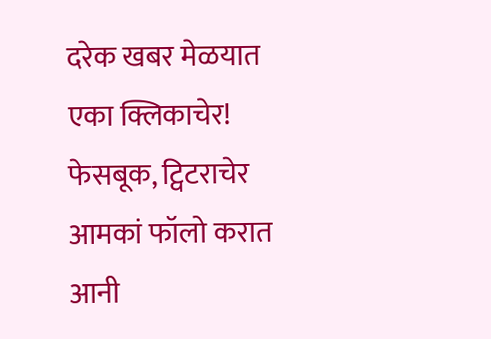दरेक खबर मेळयात एका क्लिकाचेर! फेसबूक, ट्विटराचेर आमकां फॉलो करात आनी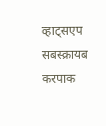व्हाट्सएप सबस्क्रायब करपाक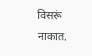विसरूं नाकात.